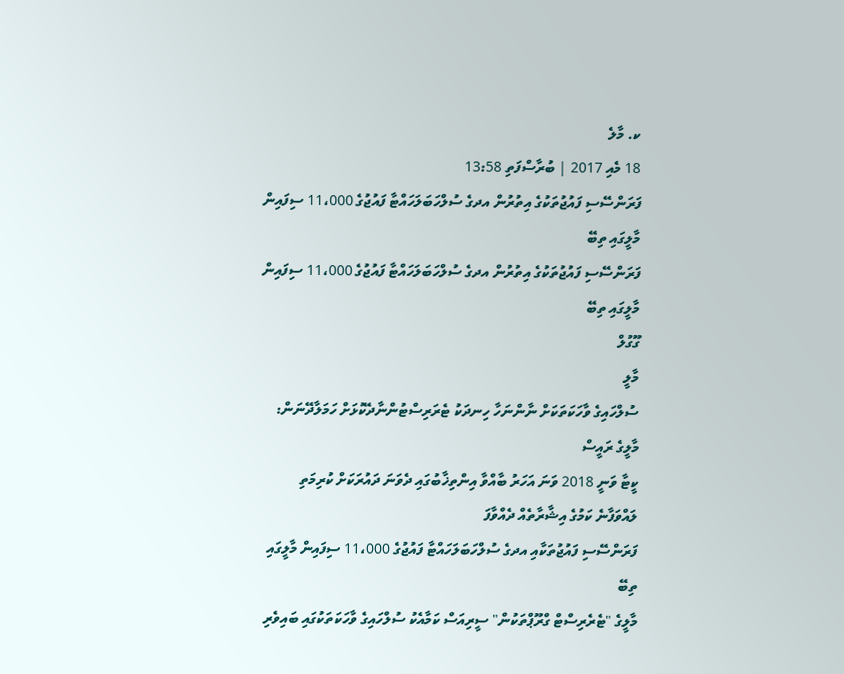ކ. މާލެ
18 މެއި 2017 | ބުރާސްފަތި 13:58
ފަރަންސޭސި ފައުޖުތަކުގެ އިތުރުން އދގެ ސުލްހަބަލަހައްޓާ ފައުޖުގެ 11،000 ސިފައިން މާލީގައި ތިބޭ
ފަރަންސޭސި ފައުޖުތަކުގެ އިތުރުން އދގެ ސުލްހަބަލަހައްޓާ ފައުޖުގެ 11،000 ސިފައިން މާލީގައި ތިބޭ
ގޫގުލް
މާލީ
ސުލްހައިގެ ވާހަކަތަކަށް ނާންނަހާ ހިނދަކު ޓެރަރިސްޓުންނާދެކޮޅަށް ހަމަލާދޭނަން: މާލީގެ ރައީސް
ކީޓާ ވަނީ 2018 ވަނަ އަހަރު ބާއްވާ އިންތިޚާބުގައި ދެވަނަ ދައުރަކަށް ކުރިމަތި ލައްވަފާނެ ކަމުގެ އިޝާރާތެއް ދެއްވާފަ
ފަރަންސޭސި ފައުޖުތަކާއި އދގެ ސުލްހަބަލަހައްޓާ ފައުޖުގެ 11،000 ސިފައިން މާލީގައި ތިބޭ
މާލީގެ "ޓެރެރިސްޓް ގްރޫޕްތަކުން" ސީރިއަސް ކަމާއެކު ސުލްހައިގެ ވާހަކަތަކުގައި ބައިވެރި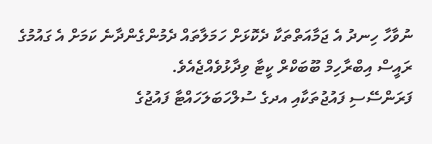ނުވާހާ ހިނދު އެ ޖަމާއަތްތަކާ ދެކޮޅަށް ހަމަލާތައް ދެމުންގެންދާނެ ކަމަށް އެ ގައުމުގެ ރައީސް އިބްރާހިމް ބޫބަކްރް ކީޓާ ވިދާޅުވެއްޖެއެވެ.
ފަރަންސޭސި ފައުޖުތަކާއި އދގެ ސުލްހަބަލަހައްޓާ ފައުޖުގެ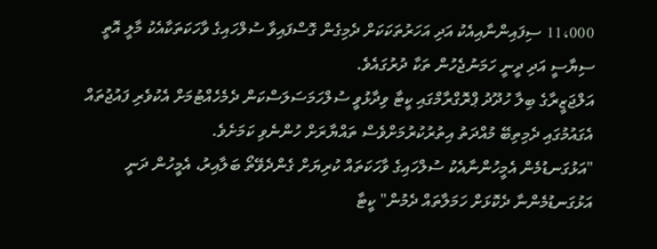11،000 ސިފައިންނާއިއެކު އަދި އަހަރުތަކަކަށް ދެމިގެން ގޮސްފައިވާ ސުލްހައިގެ ވާހަކަތަކާއެކު މާލީ އޮތީ ސިޔާސީ އަދި ދީނީ ހަމަނުޖެހުން ތަކާ ދުރުގައެވެ.
އަލްޖަޒީރާގެ ބިލާ ހުދޫދު ޕްރޮގްރާމްގައި ކީޓާ ވިދާޅުވީ ސުލްހަމަސަލަސްކަން ދެމެހެއްޓުމަށް އެކުވެރި ފައުޖުތައް އެގައުމުގައި ދެމިތިބޭ މުއްދަތު އިތުރުކުރުމަށްވެސް ތައްޔާރަށް ހުންނެވި ކަމަށެވެ.
"އަޅުގަނޑުމެން އެމީހުންނާއެކު ސުލްހައިގެ ވާހަކަތައް ކުރިޔަށް ގެންދެވޭތޯ ބަލާއިރު، އެމީހުން ދަނީ އަޅުގަނޑުމެންނާ ދެކޮޅަށް ހަމަލާތައް ދެމުން" ކީޓާ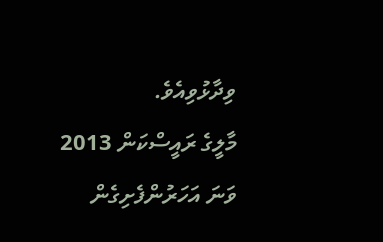ވިދާޅުވިއެވެ.
މާލީގެ ރައީސްކަން 2013 ވަނަ އަހަރުންފެށިގެން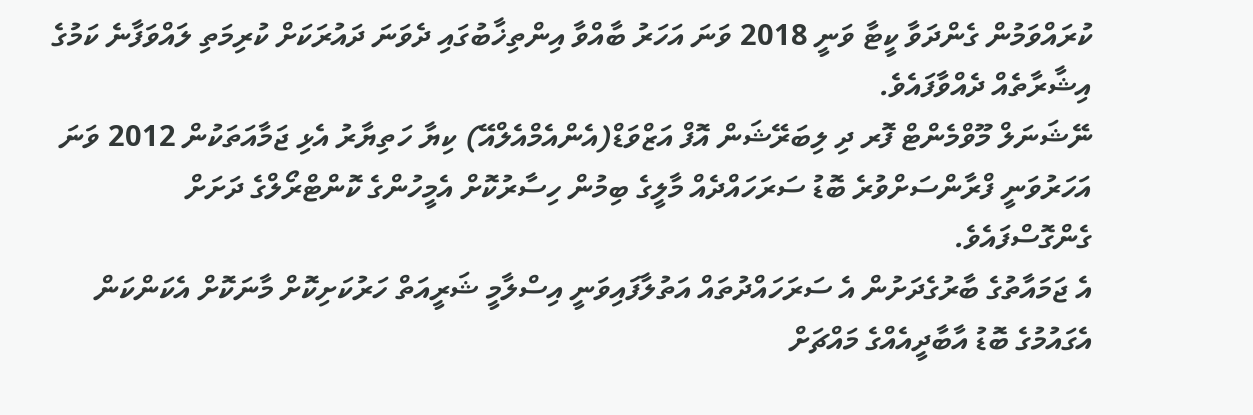ކުރައްވަމުން ގެންދަވާ ކީޓާ ވަނީ 2018 ވަނަ އަހަރު ބާއްވާ އިންތިޚާބުގައި ދެވަނަ ދައުރަކަށް ކުރިމަތި ލައްވަފާނެ ކަމުގެ އިޝާރާތެއް ދެއްވާފައެވެ.
ނޭޝަނަލް މޫވްމެންޓް ފޮރ ދި ލިބަރޭޝަން އޮފް އަޒްވަޑް(އެންއެމްއެލްއޭ) ކިޔާ ހަތިޔާރު އެޅި ޖަމާއަތަކުން 2012 ވަނަ އަހަރުވަނީ ފްރާންސަށްވުރެ ބޮޑު ސަރަހައްދެއް މާލީގެ ބިމުން ހިސާރުކޮށް އެމީހުންގެ ކޮންޓްރޯލްގެ ދަށަށް ގެންގޮސްފައެވެ.
އެ ޖަމައާތުގެ ބާރުގެދަށުން އެ ސަރަހައްދުތައް އަތުލާފައިވަނީ އިސްލާމީ ޝަރީއަތް ހަރުކަށިކޮށް މާނަކޮށް އެކަންކަން އެގައުމުގެ ބޮޑު އާބާދީއެއްގެ މައްޗަށް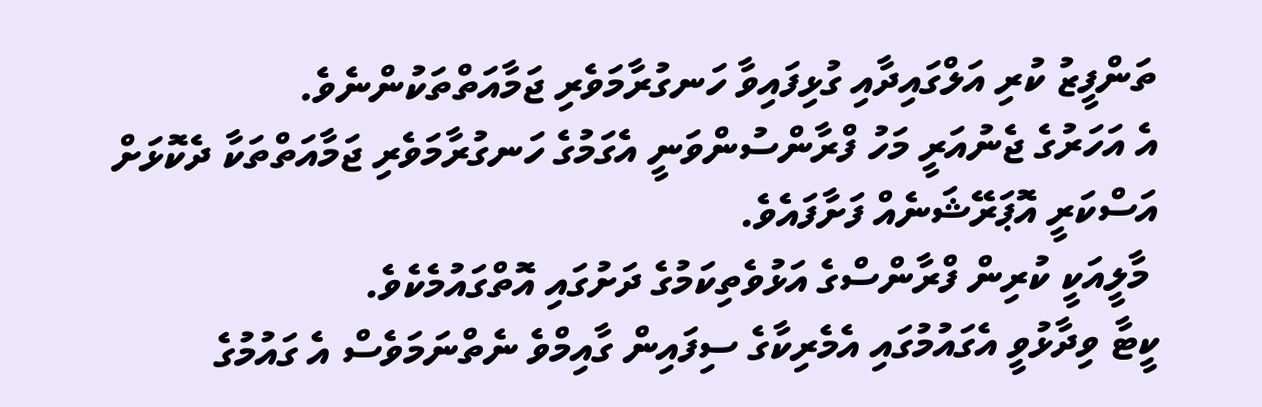ތަންފީޒު ކުރި އަލްގައިދާއި ގުޅިފައިވާ ހަނގުރާމަވެރި ޖަމާއަތްތަކުންނެވެ.
އެ އަހަރުގެ ޖެނުއަރީ މަހު ފްރާންސުންވަނީ އެގަމުގެ ހަނގުރާމަވެރި ޖަމާއަތްތަކާ ދެކޮޅަށް އަސްކަރީ އޮޕަރޭޝަނެއް ފަށާފައެވެ.
 މާލީއަކީ ކުރިން ފްރާންސްގެ އަޅުވެތިކަމުގެ ދަށުގައި އޮތްގައުމެކެވެ.
ކީޓާ ވިދާޅުވީ އެގައުމުގައި އެމެރިކާގެ ސިފައިން ގާއިމްވެ ނެތްނަމަވެސް އެ ގައުމުގެ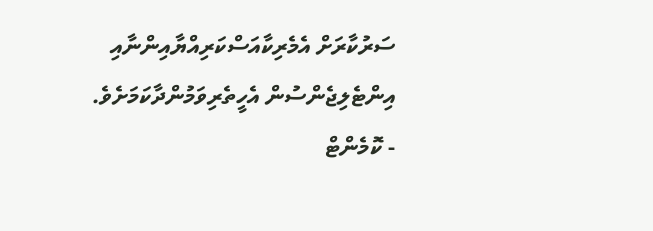ސަރުކާރަށް އެމެރިކާއަސްކަރިއްޔާއިންނާއި އިންޓެލިޖެންސުން އެހީތެރިވަމުންދާކަމަށެވެ.
- ކޮމެންޓް